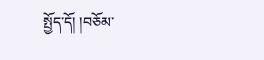སྤྱོད་དོ། །བཅོམ་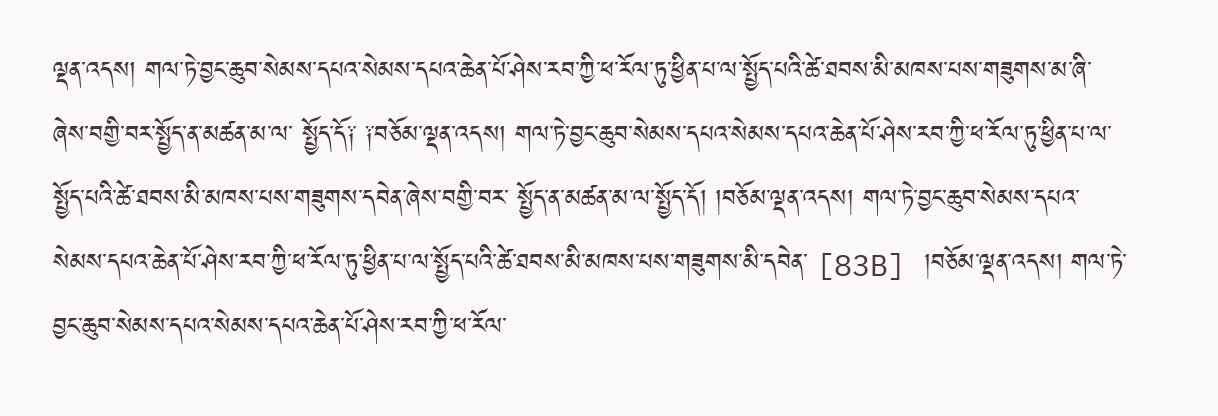ལྡན་འདས། གལ་ཏེ་བྱང་ཆུབ་སེམས་དཔའ་སེམས་དཔའ་ཆེན་པོ་ཤེས་རབ་ཀྱི་ཕ་རོལ་ཏུ་ཕྱིན་པ་ལ་སྤྱོད་པའི་ཚེ་ཐབས་མི་མཁས་པས་གཟུགས་མ་ཞི་ཞེས་བགྱི་བར་སྤྱོད་ན་མཚན་མ་ལ་ སྤྱོད་དོ༑ ༑བཅོམ་ལྡན་འདས། གལ་ཏེ་བྱང་ཆུབ་སེམས་དཔའ་སེམས་དཔའ་ཆེན་པོ་ཤེས་རབ་ཀྱི་ཕ་རོལ་ཏུ་ཕྱིན་པ་ལ་སྤྱོད་པའི་ཚེ་ཐབས་མི་མཁས་པས་གཟུགས་དབེན་ཞེས་བགྱི་བར་ སྤྱོད་ན་མཚན་མ་ལ་སྤྱོད་དོ། །བཅོམ་ལྡན་འདས། གལ་ཏེ་བྱང་ཆུབ་སེམས་དཔའ་སེམས་དཔའ་ཆེན་པོ་ཤེས་རབ་ཀྱི་ཕ་རོལ་ཏུ་ཕྱིན་པ་ལ་སྤྱོད་པའི་ཚེ་ཐབས་མི་མཁས་པས་གཟུགས་མི་དབེན་ [83B] །བཅོམ་ལྡན་འདས། གལ་ཏེ་བྱང་ཆུབ་སེམས་དཔའ་སེམས་དཔའ་ཆེན་པོ་ཤེས་རབ་ཀྱི་ཕ་རོལ་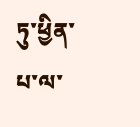ཏུ་ཕྱིན་པ་ལ་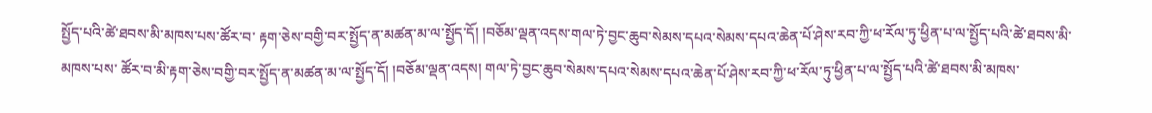སྤྱོད་པའི་ཚེ་ཐབས་མི་མཁས་པས་ཚོར་བ་ རྟག་ཅེས་བགྱི་བར་སྤྱོད་ན་མཚན་མ་ལ་སྤྱོད་དོ། །བཅོམ་ལྡན་འདས་གལ་ཏེ་བྱང་ཆུབ་སེམས་དཔའ་སེམས་དཔའ་ཆེན་པོ་ཤེས་རབ་ཀྱི་ཕ་རོལ་ཏུ་ཕྱིན་པ་ལ་སྤྱོད་པའི་ཚེ་ཐབས་མི་མཁས་པས་ ཚོར་བ་མི་རྟག་ཅེས་བགྱི་བར་སྤྱོད་ན་མཚན་མ་ལ་སྤྱོད་དོ། །བཅོམ་ལྡན་འདས། གལ་ཏེ་བྱང་ཆུབ་སེམས་དཔའ་སེམས་དཔའ་ཆེན་པོ་ཤེས་རབ་ཀྱི་ཕ་རོལ་ཏུ་ཕྱིན་པ་ལ་སྤྱོད་པའི་ཚེ་ཐབས་མི་མཁས་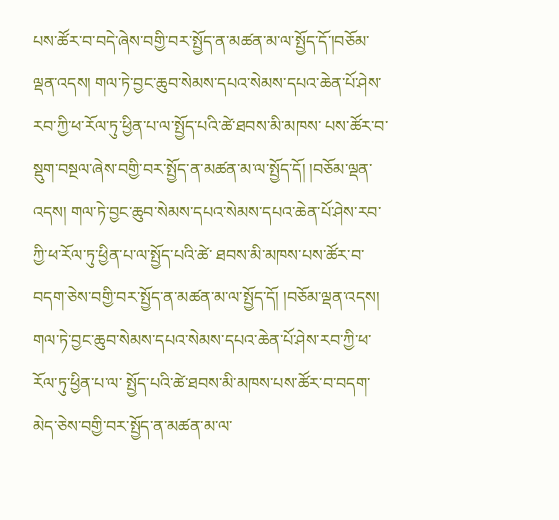པས་ཚོར་བ་བདེ་ཞེས་བགྱི་བར་སྤྱོད་ན་མཚན་མ་ལ་སྤྱོད་དོ་།བཅོམ་ལྡན་འདས། གལ་ཏེ་བྱང་ཆུབ་སེམས་དཔའ་སེམས་དཔའ་ཆེན་པོ་ཤེས་རབ་ཀྱི་ཕ་རོལ་ཏུ་ཕྱིན་པ་ལ་སྤྱོད་པའི་ཚེ་ཐབས་མི་མཁས་ པས་ཚོར་བ་སྡུག་བསྔལ་ཞེས་བགྱི་བར་སྤྱོད་ན་མཚན་མ་ལ་སྤྱོད་དོ། །བཅོམ་ལྡན་འདས། གལ་ཏེ་བྱང་ཆུབ་སེམས་དཔའ་སེམས་དཔའ་ཆེན་པོ་ཤེས་རབ་ཀྱི་ཕ་རོལ་ཏུ་ཕྱིན་པ་ལ་སྤྱོད་པའི་ཚེ་ ཐབས་མི་མཁས་པས་ཚོར་བ་བདག་ཅེས་བགྱི་བར་སྤྱོད་ན་མཚན་མ་ལ་སྤྱོད་དོ། །བཅོམ་ལྡན་འདས། གལ་ཏེ་བྱང་ཆུབ་སེམས་དཔའ་སེམས་དཔའ་ཆེན་པོ་ཤེས་རབ་ཀྱི་ཕ་རོལ་ཏུ་ཕྱིན་པ་ལ་ སྤྱོད་པའི་ཚེ་ཐབས་མི་མཁས་པས་ཚོར་བ་བདག་མེད་ཅེས་བགྱི་བར་སྤྱོད་ན་མཚན་མ་ལ་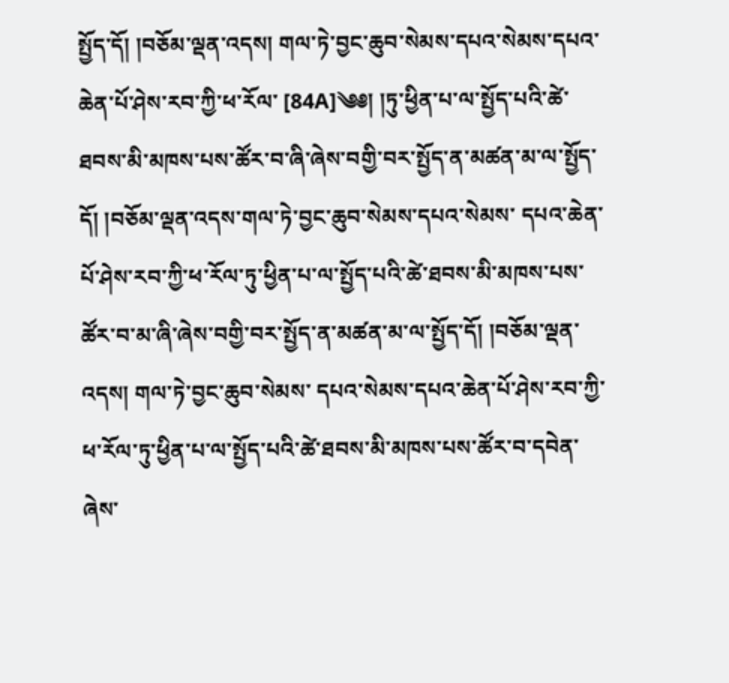སྤྱོད་དོ། །བཅོམ་ལྡན་འདས། གལ་ཏེ་བྱང་ཆུབ་སེམས་དཔའ་སེམས་དཔའ་ཆེན་པོ་ཤེས་རབ་ཀྱི་ཕ་རོལ་ [84A]༄༅། །ཏུ་ཕྱིན་པ་ལ་སྤྱོད་པའི་ཚེ་ཐབས་མི་མཁས་པས་ཚོར་བ་ཞི་ཞེས་བགྱི་བར་སྤྱོད་ན་མཚན་མ་ལ་སྤྱོད་དོ། །བཅོམ་ལྡན་འདས་གལ་ཏེ་བྱང་ཆུབ་སེམས་དཔའ་སེམས་ དཔའ་ཆེན་པོ་ཤེས་རབ་ཀྱི་ཕ་རོལ་ཏུ་ཕྱིན་པ་ལ་སྤྱོད་པའི་ཚེ་ཐབས་མི་མཁས་པས་ཚོར་བ་མ་ཞི་ཞེས་བགྱི་བར་སྤྱོད་ན་མཚན་མ་ལ་སྤྱོད་དོ། །བཅོམ་ལྡན་འདས། གལ་ཏེ་བྱང་ཆུབ་སེམས་ དཔའ་སེམས་དཔའ་ཆེན་པོ་ཤེས་རབ་ཀྱི་ཕ་རོལ་ཏུ་ཕྱིན་པ་ལ་སྤྱོད་པའི་ཚེ་ཐབས་མི་མཁས་པས་ཚོར་བ་དབེན་ཞེས་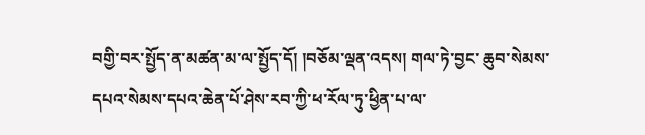བགྱི་བར་སྤྱོད་ན་མཚན་མ་ལ་སྤྱོད་དོ། །བཅོམ་ལྡན་འདས། གལ་ཏེ་བྱང་ ཆུབ་སེམས་དཔའ་སེམས་དཔའ་ཆེན་པོ་ཤེས་རབ་ཀྱི་ཕ་རོལ་ཏུ་ཕྱིན་པ་ལ་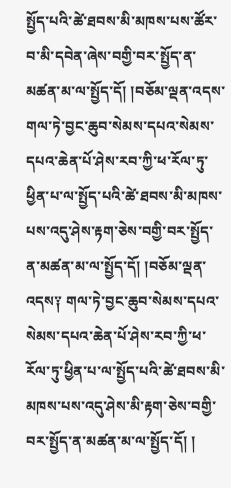སྤྱོད་པའི་ཚེ་ཐབས་མི་མཁས་པས་ཚོར་བ་མི་དབེན་ཞེས་བགྱི་བར་སྤྱོད་ན་མཚན་མ་ལ་སྤྱོད་དོ། །བཅོམ་ལྡན་འདས་ གལ་ཏེ་བྱང་ཆུབ་སེམས་དཔའ་སེམས་དཔའ་ཆེན་པོ་ཤེས་རབ་ཀྱི་ཕ་རོལ་ཏུ་ཕྱིན་པ་ལ་སྤྱོད་པའི་ཚེ་ཐབས་མི་མཁས་པས་འདུ་ཤེས་རྟག་ཅེས་བགྱི་བར་སྤྱོད་ན་མཚན་མ་ལ་སྤྱོད་དོ། །བཅོམ་ལྡན་ འདས༑ གལ་ཏེ་བྱང་ཆུབ་སེམས་དཔའ་སེམས་དཔའ་ཆེན་པོ་ཤེས་རབ་ཀྱི་ཕ་རོལ་ཏུ་ཕྱིན་པ་ལ་སྤྱོད་པའི་ཚེ་ཐབས་མི་མཁས་པས་འདུ་ཤེས་མི་རྟག་ཅེས་བགྱི་བར་སྤྱོད་ན་མཚན་མ་ལ་སྤྱོད་དོ། །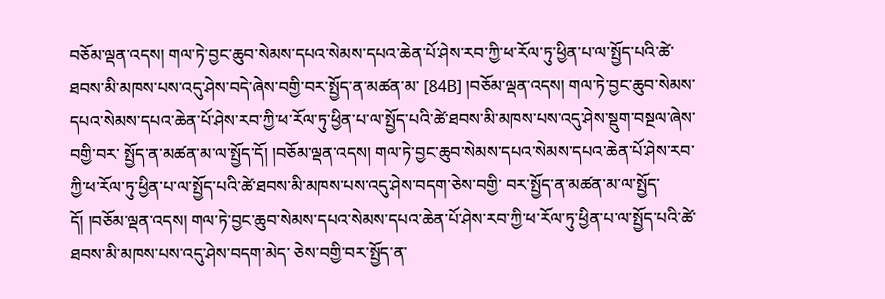བཅོམ་ལྡན་འདས། གལ་ཏེ་བྱང་ཆུབ་སེམས་དཔའ་སེམས་དཔའ་ཆེན་པོ་ཤེས་རབ་ཀྱི་ཕ་རོལ་ཏུ་ཕྱིན་པ་ལ་སྤྱོད་པའི་ཚེ་ཐབས་མི་མཁས་པས་འདུ་ཤེས་བདེ་ཞེས་བགྱི་བར་སྤྱོད་ན་མཚན་མ་ [84B] །བཅོམ་ལྡན་འདས། གལ་ཏེ་བྱང་ཆུབ་སེམས་དཔའ་སེམས་དཔའ་ཆེན་པོ་ཤེས་རབ་ཀྱི་ཕ་རོལ་ཏུ་ཕྱིན་པ་ལ་སྤྱོད་པའི་ཚེ་ཐབས་མི་མཁས་པས་འདུ་ཤེས་སྡུག་བསྔལ་ཞེས་བགྱི་བར་ སྤྱོད་ན་མཚན་མ་ལ་སྤྱོད་དོ། །བཅོམ་ལྡན་འདས། གལ་ཏེ་བྱང་ཆུབ་སེམས་དཔའ་སེམས་དཔའ་ཆེན་པོ་ཤེས་རབ་ཀྱི་ཕ་རོལ་ཏུ་ཕྱིན་པ་ལ་སྤྱོད་པའི་ཚེ་ཐབས་མི་མཁས་པས་འདུ་ཤེས་བདག་ཅེས་བགྱི་ བར་སྤྱོད་ན་མཚན་མ་ལ་སྤྱོད་དོ། །བཅོམ་ལྡན་འདས། གལ་ཏེ་བྱང་ཆུབ་སེམས་དཔའ་སེམས་དཔའ་ཆེན་པོ་ཤེས་རབ་ཀྱི་ཕ་རོལ་ཏུ་ཕྱིན་པ་ལ་སྤྱོད་པའི་ཚེ་ཐབས་མི་མཁས་པས་འདུ་ཤེས་བདག་མེད་ ཅེས་བགྱི་བར་སྤྱོད་ན་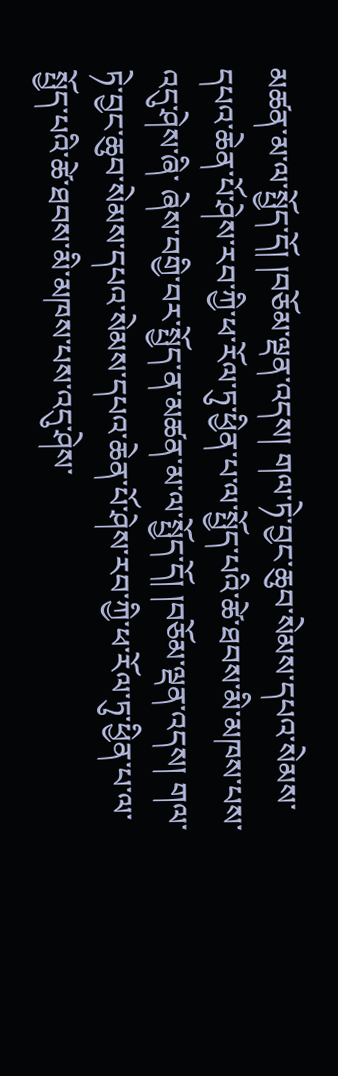མཚན་མ་ལ་སྤྱོད་དོ། །བཅོམ་ལྡན་འདས། གལ་ཏེ་བྱང་ཆུབ་སེམས་དཔའ་སེམས་དཔའ་ཆེན་པོ་ཤེས་རབ་ཀྱི་ཕ་རོལ་ཏུ་ཕྱིན་པ་ལ་སྤྱོད་པའི་ཚེ་ཐབས་མི་མཁས་པས་འདུ་ཤེས་ཞི་ ཞེས་བགྱི་བར་སྤྱོད་ན་མཚན་མ་ལ་སྤྱོད་དོ། །བཅོམ་ལྡན་འདས། གལ་ཏེ་བྱང་ཆུབ་སེམས་དཔའ་སེམས་དཔའ་ཆེན་པོ་ཤེས་རབ་ཀྱི་ཕ་རོལ་ཏུ་ཕྱིན་པ་ལ་སྤྱོད་པའི་ཚེ་ཐབས་མི་མཁས་པས་འདུ་ཤེས་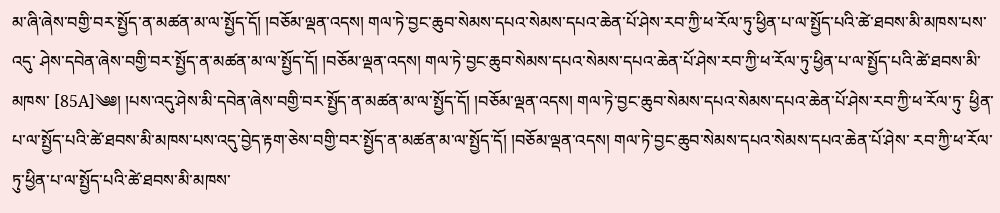མ་ཞི་ཞེས་བགྱི་བར་སྤྱོད་ན་མཚན་མ་ལ་སྤྱོད་དོ། །བཅོམ་ལྡན་འདས། གལ་ཏེ་བྱང་ཆུབ་སེམས་དཔའ་སེམས་དཔའ་ཆེན་པོ་ཤེས་རབ་ཀྱི་ཕ་རོལ་ཏུ་ཕྱིན་པ་ལ་སྤྱོད་པའི་ཚེ་ཐབས་མི་མཁས་པས་འདུ་ ཤེས་དབེན་ཞེས་བགྱི་བར་སྤྱོད་ན་མཚན་མ་ལ་སྤྱོད་དོ། །བཅོམ་ལྡན་འདས། གལ་ཏེ་བྱང་ཆུབ་སེམས་དཔའ་སེམས་དཔའ་ཆེན་པོ་ཤེས་རབ་ཀྱི་ཕ་རོལ་ཏུ་ཕྱིན་པ་ལ་སྤྱོད་པའི་ཚེ་ཐབས་མི་མཁས་ [85A]༄༅། །པས་འདུ་ཤེས་མི་དབེན་ཞེས་བགྱི་བར་སྤྱོད་ན་མཚན་མ་ལ་སྤྱོད་དོ། །བཅོམ་ལྡན་འདས། གལ་ཏེ་བྱང་ཆུབ་སེམས་དཔའ་སེམས་དཔའ་ཆེན་པོ་ཤེས་རབ་ཀྱི་ཕ་རོལ་ཏུ་ ཕྱིན་པ་ལ་སྤྱོད་པའི་ཚེ་ཐབས་མི་མཁས་པས་འདུ་བྱེད་རྟག་ཅེས་བགྱི་བར་སྤྱོད་ན་མཚན་མ་ལ་སྤྱོད་དོ། །བཅོམ་ལྡན་འདས། གལ་ཏེ་བྱང་ཆུབ་སེམས་དཔའ་སེམས་དཔའ་ཆེན་པོ་ཤེས་ རབ་ཀྱི་ཕ་རོལ་ཏུ་ཕྱིན་པ་ལ་སྤྱོད་པའི་ཚེ་ཐབས་མི་མཁས་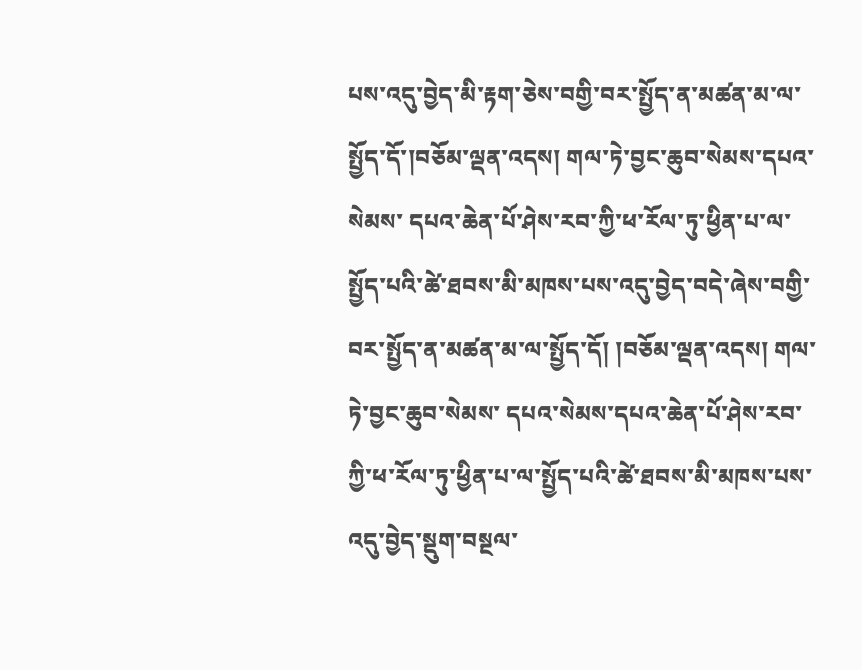པས་འདུ་བྱེད་མི་རྟག་ཅེས་བགྱི་བར་སྤྱོད་ན་མཚན་མ་ལ་སྤྱོད་དོ་།བཅོམ་ལྡན་འདས། གལ་ཏེ་བྱང་ཆུབ་སེམས་དཔའ་སེམས་ དཔའ་ཆེན་པོ་ཤེས་རབ་ཀྱི་ཕ་རོལ་ཏུ་ཕྱིན་པ་ལ་སྤྱོད་པའི་ཚེ་ཐབས་མི་མཁས་པས་འདུ་བྱེད་བདེ་ཞེས་བགྱི་བར་སྤྱོད་ན་མཚན་མ་ལ་སྤྱོད་དོ། །བཅོམ་ལྡན་འདས། གལ་ཏེ་བྱང་ཆུབ་སེམས་ དཔའ་སེམས་དཔའ་ཆེན་པོ་ཤེས་རབ་ཀྱི་ཕ་རོལ་ཏུ་ཕྱིན་པ་ལ་སྤྱོད་པའི་ཚེ་ཐབས་མི་མཁས་པས་འདུ་བྱེད་སྡུག་བསྔལ་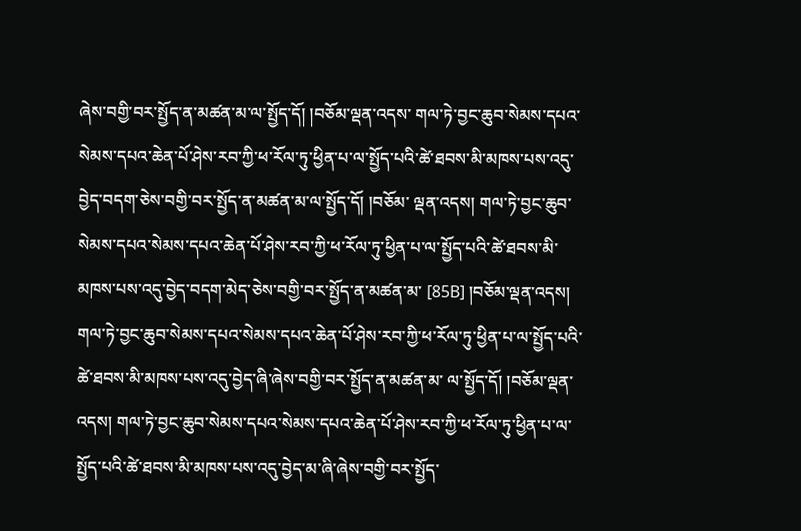ཞེས་བགྱི་བར་སྤྱོད་ན་མཚན་མ་ལ་སྤྱོད་དོ། །བཅོམ་ལྡན་འདས་ གལ་ཏེ་བྱང་ཆུབ་སེམས་དཔའ་སེམས་དཔའ་ཆེན་པོ་ཤེས་རབ་ཀྱི་ཕ་རོལ་ཏུ་ཕྱིན་པ་ལ་སྤྱོད་པའི་ཚེ་ཐབས་མི་མཁས་པས་འདུ་བྱེད་བདག་ཅེས་བགྱི་བར་སྤྱོད་ན་མཚན་མ་ལ་སྤྱོད་དོ། །བཅོམ་ ལྡན་འདས། གལ་ཏེ་བྱང་ཆུབ་སེམས་དཔའ་སེམས་དཔའ་ཆེན་པོ་ཤེས་རབ་ཀྱི་ཕ་རོལ་ཏུ་ཕྱིན་པ་ལ་སྤྱོད་པའི་ཚེ་ཐབས་མི་མཁས་པས་འདུ་བྱེད་བདག་མེད་ཅེས་བགྱི་བར་སྤྱོད་ན་མཚན་མ་ [85B] །བཅོམ་ལྡན་འདས། གལ་ཏེ་བྱང་ཆུབ་སེམས་དཔའ་སེམས་དཔའ་ཆེན་པོ་ཤེས་རབ་ཀྱི་ཕ་རོལ་ཏུ་ཕྱིན་པ་ལ་སྤྱོད་པའི་ཚེ་ཐབས་མི་མཁས་པས་འདུ་བྱེད་ཞི་ཞེས་བགྱི་བར་སྤྱོད་ན་མཚན་མ་ ལ་སྤྱོད་དོ། །བཅོམ་ལྡན་འདས། གལ་ཏེ་བྱང་ཆུབ་སེམས་དཔའ་སེམས་དཔའ་ཆེན་པོ་ཤེས་རབ་ཀྱི་ཕ་རོལ་ཏུ་ཕྱིན་པ་ལ་སྤྱོད་པའི་ཚེ་ཐབས་མི་མཁས་པས་འདུ་བྱེད་མ་ཞི་ཞེས་བགྱི་བར་སྤྱོད་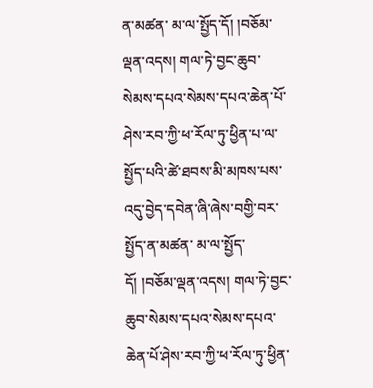ན་མཚན་ མ་ལ་སྤྱོད་དོ། །བཅོམ་ལྡན་འདས། གལ་ཏེ་བྱང་ཆུབ་སེམས་དཔའ་སེམས་དཔའ་ཆེན་པོ་ཤེས་རབ་ཀྱི་ཕ་རོལ་ཏུ་ཕྱིན་པ་ལ་སྤྱོད་པའི་ཚེ་ཐབས་མི་མཁས་པས་འདུ་བྱེད་དབེན་ཞི་ཞེས་བགྱི་བར་སྤྱོད་ན་མཚན་ མ་ལ་སྤྱོད་དོ། །བཅོམ་ལྡན་འདས། གལ་ཏེ་བྱང་ཆུབ་སེམས་དཔའ་སེམས་དཔའ་ཆེན་པོ་ཤེས་རབ་ཀྱི་ཕ་རོལ་ཏུ་ཕྱིན་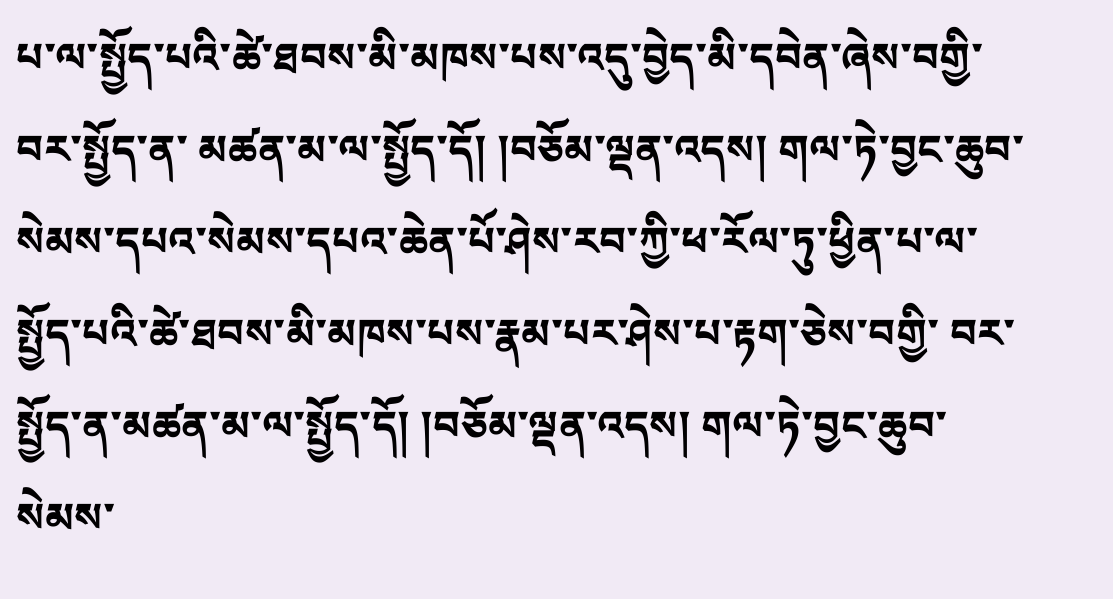པ་ལ་སྤྱོད་པའི་ཚེ་ཐབས་མི་མཁས་པས་འདུ་བྱེད་མི་དབེན་ཞེས་བགྱི་བར་སྤྱོད་ན་ མཚན་མ་ལ་སྤྱོད་དོ། །བཅོམ་ལྡན་འདས། གལ་ཏེ་བྱང་ཆུབ་སེམས་དཔའ་སེམས་དཔའ་ཆེན་པོ་ཤེས་རབ་ཀྱི་ཕ་རོལ་ཏུ་ཕྱིན་པ་ལ་སྤྱོད་པའི་ཚེ་ཐབས་མི་མཁས་པས་རྣམ་པར་ཤེས་པ་རྟག་ཅེས་བགྱི་ བར་སྤྱོད་ན་མཚན་མ་ལ་སྤྱོད་དོ། །བཅོམ་ལྡན་འདས། གལ་ཏེ་བྱང་ཆུབ་སེམས་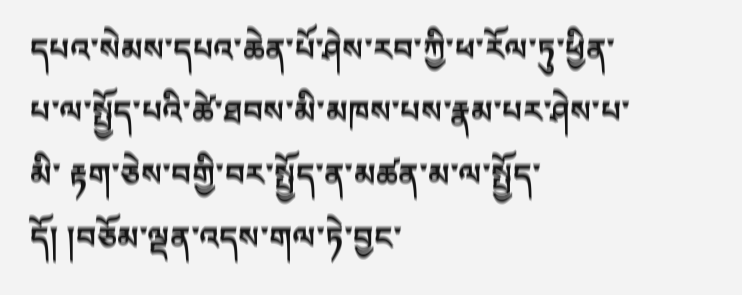དཔའ་སེམས་དཔའ་ཆེན་པོ་ཤེས་རབ་ཀྱི་ཕ་རོལ་ཏུ་ཕྱིན་པ་ལ་སྤྱོད་པའི་ཚེ་ཐབས་མི་མཁས་པས་རྣམ་པར་ཤེས་པ་མི་ རྟག་ཅེས་བགྱི་བར་སྤྱོད་ན་མཚན་མ་ལ་སྤྱོད་དོ། །བཅོམ་ལྡན་འདས་གལ་ཏེ་བྱང་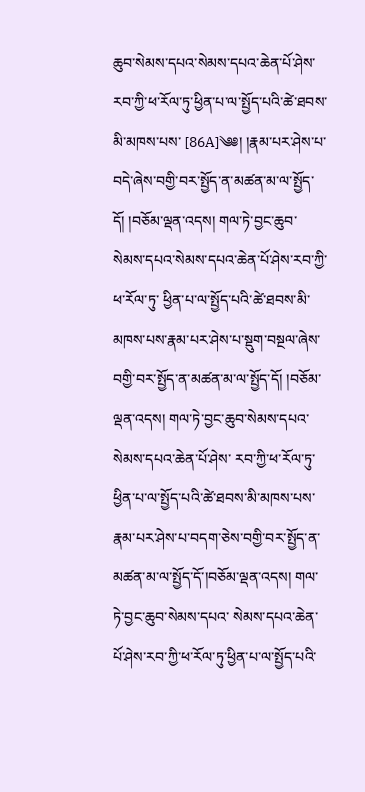ཆུབ་སེམས་དཔའ་སེམས་དཔའ་ཆེན་པོ་ཤེས་རབ་ཀྱི་ཕ་རོལ་ཏུ་ཕྱིན་པ་ལ་སྤྱོད་པའི་ཚེ་ཐབས་མི་མཁས་པས་ [86A]༄༅། །རྣམ་པར་ཤེས་པ་བདེ་ཞེས་བགྱི་བར་སྤྱོད་ན་མཚན་མ་ལ་སྤྱོད་དོ། །བཅོམ་ལྡན་འདས། གལ་ཏེ་བྱང་ཆུབ་སེམས་དཔའ་སེམས་དཔའ་ཆེན་པོ་ཤེས་རབ་ཀྱི་ཕ་རོལ་ཏུ་ ཕྱིན་པ་ལ་སྤྱོད་པའི་ཚེ་ཐབས་མི་མཁས་པས་རྣམ་པར་ཤེས་པ་སྡུག་བསྔལ་ཞེས་བགྱི་བར་སྤྱོད་ན་མཚན་མ་ལ་སྤྱོད་དོ། །བཅོམ་ལྡན་འདས། གལ་ཏེ་བྱང་ཆུབ་སེམས་དཔའ་སེམས་དཔའ་ཆེན་པོ་ཤེས་ རབ་ཀྱི་ཕ་རོལ་ཏུ་ཕྱིན་པ་ལ་སྤྱོད་པའི་ཚེ་ཐབས་མི་མཁས་པས་རྣམ་པར་ཤེས་པ་བདག་ཅེས་བགྱི་བར་སྤྱོད་ན་མཚན་མ་ལ་སྤྱོད་དོ་།བཅོམ་ལྡན་འདས། གལ་ཏེ་བྱང་ཆུབ་སེམས་དཔའ་ སེམས་དཔའ་ཆེན་པོ་ཤེས་རབ་ཀྱི་ཕ་རོལ་ཏུ་ཕྱིན་པ་ལ་སྤྱོད་པའི་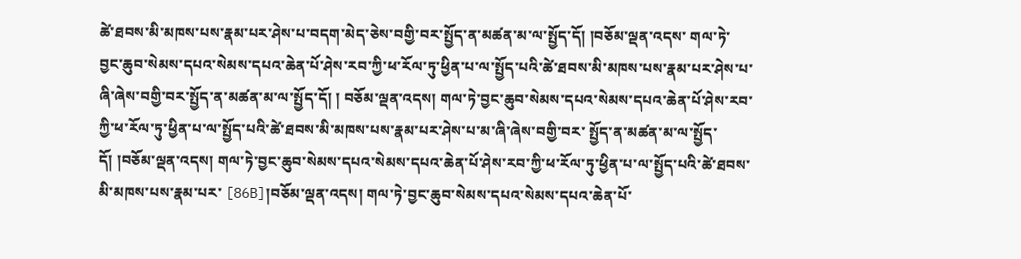ཚེ་ཐབས་མི་མཁས་པས་རྣམ་པར་ཤེས་པ་བདག་མེད་ཅེས་བགྱི་བར་སྤྱོད་ན་མཚན་མ་ལ་སྤྱོད་དོ། །བཅོམ་ལྡན་འདས་ གལ་ཏེ་བྱང་ཆུབ་སེམས་དཔའ་སེམས་དཔའ་ཆེན་པོ་ཤེས་རབ་ཀྱི་ཕ་རོལ་ཏུ་ཕྱིན་པ་ལ་སྤྱོད་པའི་ཚེ་ཐབས་མི་མཁས་པས་རྣམ་པར་ཤེས་པ་ཞི་ཞེས་བགྱི་བར་སྤྱོད་ན་མཚན་མ་ལ་སྤྱོད་དོ། ། བཅོམ་ལྡན་འདས། གལ་ཏེ་བྱང་ཆུབ་སེམས་དཔའ་སེམས་དཔའ་ཆེན་པོ་ཤེས་རབ་ཀྱི་ཕ་རོལ་ཏུ་ཕྱིན་པ་ལ་སྤྱོད་པའི་ཚེ་ཐབས་མི་མཁས་པས་རྣམ་པར་ཤེས་པ་མ་ཞི་ཞེས་བགྱི་བར་ སྤྱོད་ན་མཚན་མ་ལ་སྤྱོད་དོ། །བཅོམ་ལྡན་འདས། གལ་ཏེ་བྱང་ཆུབ་སེམས་དཔའ་སེམས་དཔའ་ཆེན་པོ་ཤེས་རབ་ཀྱི་ཕ་རོལ་ཏུ་ཕྱིན་པ་ལ་སྤྱོད་པའི་ཚེ་ཐབས་མི་མཁས་པས་རྣམ་པར་ [86B]།བཅོམ་ལྡན་འདས། གལ་ཏེ་བྱང་ཆུབ་སེམས་དཔའ་སེམས་དཔའ་ཆེན་པོ་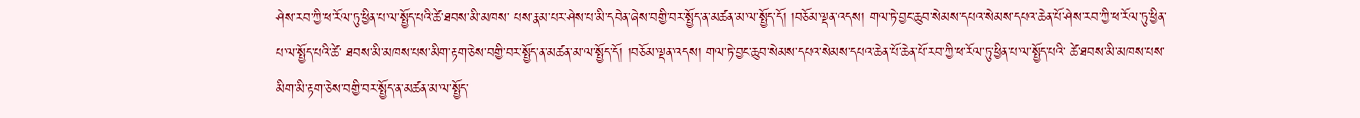ཤེས་རབ་ཀྱི་ཕ་རོལ་ཏུ་ཕྱིན་པ་ལ་སྤྱོད་པའི་ཚེ་ཐབས་མི་མཁས་ པས་རྣམ་པར་ཤེས་པ་མི་དབེན་ཞེས་བགྱི་བར་སྤྱོད་ན་མཚན་མ་ལ་སྤྱོད་དོ། །བཅོམ་ལྡན་འདས། གལ་ཏེ་བྱང་ཆུབ་སེམས་དཔའ་སེམས་དཔའ་ཆེན་པོ་ཤེས་རབ་ཀྱི་ཕ་རོལ་ཏུ་ཕྱིན་པ་ལ་སྤྱོད་པའི་ཚེ་ ཐབས་མི་མཁས་པས་མིག་རྟག་ཅེས་བགྱི་བར་སྤྱོད་ན་མཚན་མ་ལ་སྤྱོད་དོ། །བཅོམ་ལྡན་འདས། གལ་ཏེ་བྱང་ཆུབ་སེམས་དཔའ་སེམས་དཔའ་ཆེན་པོ་ཆེན་པོ་རབ་ཀྱི་ཕ་རོལ་ཏུ་ཕྱིན་པ་ལ་སྤྱོད་པའི་ ཚེ་ཐབས་མི་མཁས་པས་མིག་མི་རྟག་ཅེས་བགྱི་བར་སྤྱོད་ན་མཚན་མ་ལ་སྤྱོད་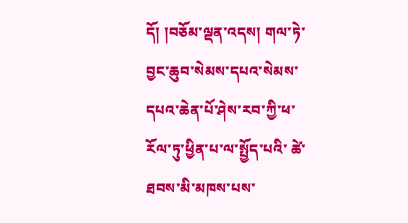དོ། །བཅོམ་ལྡན་འདས། གལ་ཏེ་བྱང་ཆུབ་སེམས་དཔའ་སེམས་དཔའ་ཆེན་པོ་ཤེས་རབ་ཀྱི་ཕ་རོལ་ཏུ་ཕྱིན་པ་ལ་སྤྱོད་པའི་ ཚེ་ཐབས་མི་མཁས་པས་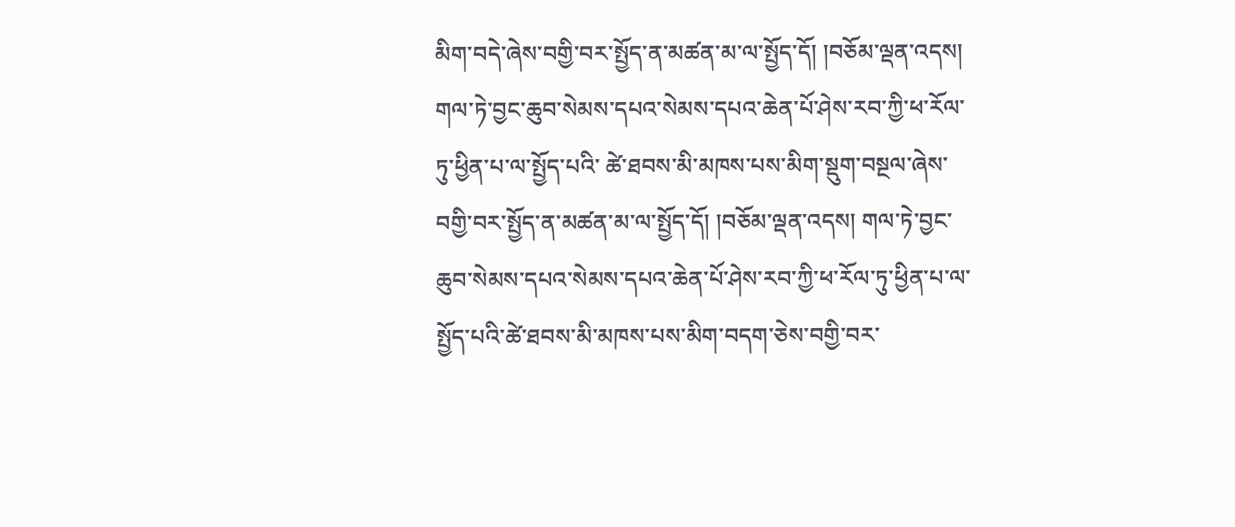མིག་བདེ་ཞེས་བགྱི་བར་སྤྱོད་ན་མཚན་མ་ལ་སྤྱོད་དོ། །བཅོམ་ལྡན་འདས། གལ་ཏེ་བྱང་ཆུབ་སེམས་དཔའ་སེམས་དཔའ་ཆེན་པོ་ཤེས་རབ་ཀྱི་ཕ་རོལ་ཏུ་ཕྱིན་པ་ལ་སྤྱོད་པའི་ ཚེ་ཐབས་མི་མཁས་པས་མིག་སྡུག་བསྔལ་ཞེས་བགྱི་བར་སྤྱོད་ན་མཚན་མ་ལ་སྤྱོད་དོ། །བཅོམ་ལྡན་འདས། གལ་ཏེ་བྱང་ཆུབ་སེམས་དཔའ་སེམས་དཔའ་ཆེན་པོ་ཤེས་རབ་ཀྱི་ཕ་རོལ་ཏུ་ཕྱིན་པ་ལ་ སྤྱོད་པའི་ཚེ་ཐབས་མི་མཁས་པས་མིག་བདག་ཅེས་བགྱི་བར་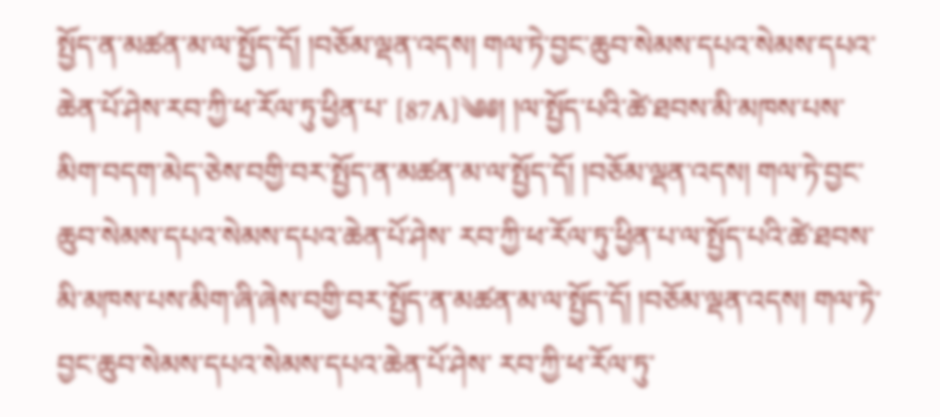སྤྱོད་ན་མཚན་མ་ལ་སྤྱོད་དོ། །བཅོམ་ལྡན་འདས། གལ་ཏེ་བྱང་ཆུབ་སེམས་དཔའ་སེམས་དཔའ་ཆེན་པོ་ཤེས་རབ་ཀྱི་ཕ་རོལ་ཏུ་ཕྱིན་པ་ [87A]༄༅། །ལ་སྤྱོད་པའི་ཚེ་ཐབས་མི་མཁས་པས་མིག་བདག་མེད་ཅེས་བགྱི་བར་སྤྱོད་ན་མཚན་མ་ལ་སྤྱོད་དོ། །བཅོམ་ལྡན་འདས། གལ་ཏེ་བྱང་ཆུབ་སེམས་དཔའ་སེམས་དཔའ་ཆེན་པོ་ཤེས་ རབ་ཀྱི་ཕ་རོལ་ཏུ་ཕྱིན་པ་ལ་སྤྱོད་པའི་ཚེ་ཐབས་མི་མཁས་པས་མིག་ཞི་ཞེས་བགྱི་བར་སྤྱོད་ན་མཚན་མ་ལ་སྤྱོད་དོ། །བཅོམ་ལྡན་འདས། གལ་ཏེ་བྱང་ཆུབ་སེམས་དཔའ་སེམས་དཔའ་ཆེན་པོ་ཤེས་ རབ་ཀྱི་ཕ་རོལ་ཏུ་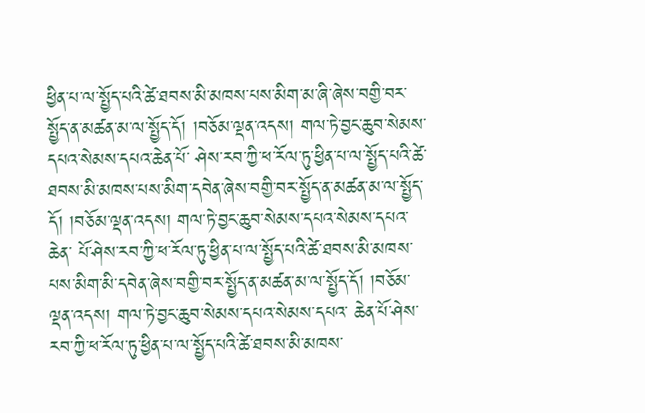ཕྱིན་པ་ལ་སྤྱོད་པའི་ཚེ་ཐབས་མི་མཁས་པས་མིག་མ་ཞི་ཞེས་བགྱི་བར་སྤྱོད་ན་མཚན་མ་ལ་སྤྱོད་དོ། །བཅོམ་ལྡན་འདས། གལ་ཏེ་བྱང་ཆུབ་སེམས་དཔའ་སེམས་དཔའ་ཆེན་པོ་ ཤེས་རབ་ཀྱི་ཕ་རོལ་ཏུ་ཕྱིན་པ་ལ་སྤྱོད་པའི་ཚེ་ཐབས་མི་མཁས་པས་མིག་དབེན་ཞེས་བགྱི་བར་སྤྱོད་ན་མཚན་མ་ལ་སྤྱོད་དོ། །བཅོམ་ལྡན་འདས། གལ་ཏེ་བྱང་ཆུབ་སེམས་དཔའ་སེམས་དཔའ་ཆེན་ པོ་ཤེས་རབ་ཀྱི་ཕ་རོལ་ཏུ་ཕྱིན་པ་ལ་སྤྱོད་པའི་ཚེ་ཐབས་མི་མཁས་པས་མིག་མི་དབེན་ཞེས་བགྱི་བར་སྤྱོད་ན་མཚན་མ་ལ་སྤྱོད་དོ། །བཅོམ་ལྡན་འདས། གལ་ཏེ་བྱང་ཆུབ་སེམས་དཔའ་སེམས་དཔའ་ ཆེན་པོ་ཤེས་རབ་ཀྱི་ཕ་རོལ་ཏུ་ཕྱིན་པ་ལ་སྤྱོད་པའི་ཚེ་ཐབས་མི་མཁས་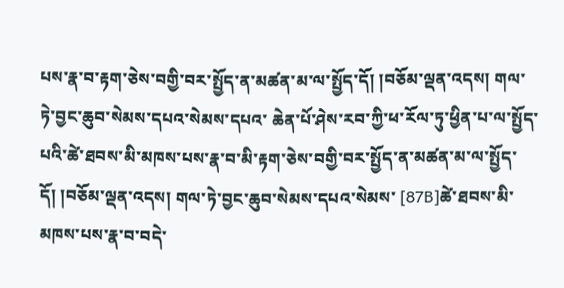པས་རྣ་བ་རྟག་ཅེས་བགྱི་བར་སྤྱོད་ན་མཚན་མ་ལ་སྤྱོད་དོ། །བཅོམ་ལྡན་འདས། གལ་ཏེ་བྱང་ཆུབ་སེམས་དཔའ་སེམས་དཔའ་ ཆེན་པོ་ཤེས་རབ་ཀྱི་ཕ་རོལ་ཏུ་ཕྱིན་པ་ལ་སྤྱོད་པའི་ཚེ་ཐབས་མི་མཁས་པས་རྣ་བ་མི་རྟག་ཅེས་བགྱི་བར་སྤྱོད་ན་མཚན་མ་ལ་སྤྱོད་དོ། །བཅོམ་ལྡན་འདས། གལ་ཏེ་བྱང་ཆུབ་སེམས་དཔའ་སེམས་ [87B]ཚེ་ཐབས་མི་མཁས་པས་རྣ་བ་བདེ་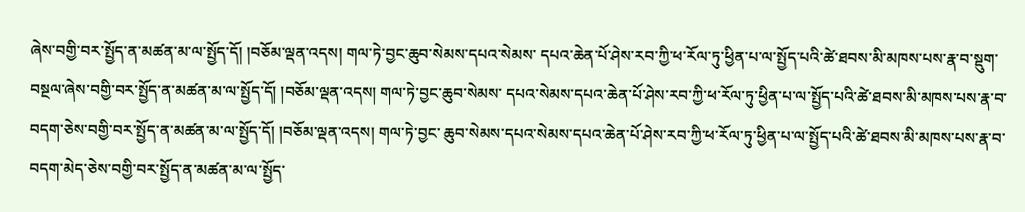ཞེས་བགྱི་བར་སྤྱོད་ན་མཚན་མ་ལ་སྤྱོད་དོ། །བཅོམ་ལྡན་འདས། གལ་ཏེ་བྱང་ཆུབ་སེམས་དཔའ་སེམས་ དཔའ་ཆེན་པོ་ཤེས་རབ་ཀྱི་ཕ་རོལ་ཏུ་ཕྱིན་པ་ལ་སྤྱོད་པའི་ཚེ་ཐབས་མི་མཁས་པས་རྣ་བ་སྡུག་བསྔལ་ཞེས་བགྱི་བར་སྤྱོད་ན་མཚན་མ་ལ་སྤྱོད་དོ། །བཅོམ་ལྡན་འདས། གལ་ཏེ་བྱང་ཆུབ་སེམས་ དཔའ་སེམས་དཔའ་ཆེན་པོ་ཤེས་རབ་ཀྱི་ཕ་རོལ་ཏུ་ཕྱིན་པ་ལ་སྤྱོད་པའི་ཚེ་ཐབས་མི་མཁས་པས་རྣ་བ་བདག་ཅེས་བགྱི་བར་སྤྱོད་ན་མཚན་མ་ལ་སྤྱོད་དོ། །བཅོམ་ལྡན་འདས། གལ་ཏེ་བྱང་ ཆུབ་སེམས་དཔའ་སེམས་དཔའ་ཆེན་པོ་ཤེས་རབ་ཀྱི་ཕ་རོལ་ཏུ་ཕྱིན་པ་ལ་སྤྱོད་པའི་ཚེ་ཐབས་མི་མཁས་པས་རྣ་བ་བདག་མེད་ཅེས་བགྱི་བར་སྤྱོད་ན་མཚན་མ་ལ་སྤྱོད་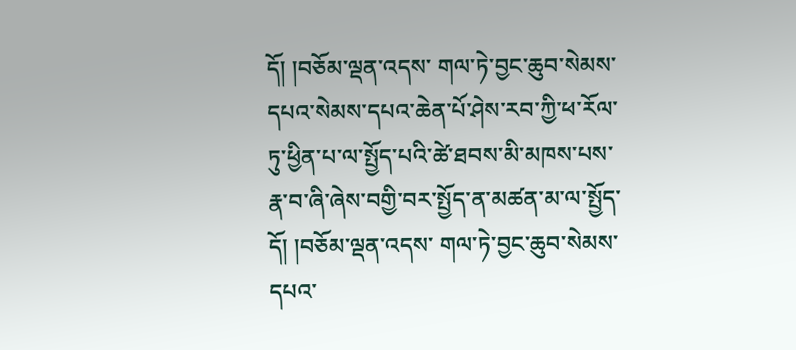དོ། །བཅོམ་ལྡན་འདས་ གལ་ཏེ་བྱང་ཆུབ་སེམས་དཔའ་སེམས་དཔའ་ཆེན་པོ་ཤེས་རབ་ཀྱི་ཕ་རོལ་ཏུ་ཕྱིན་པ་ལ་སྤྱོད་པའི་ཚེ་ཐབས་མི་མཁས་པས་རྣ་བ་ཞི་ཞེས་བགྱི་བར་སྤྱོད་ན་མཚན་མ་ལ་སྤྱོད་དོ། །བཅོམ་ལྡན་འདས་ གལ་ཏེ་བྱང་ཆུབ་སེམས་དཔའ་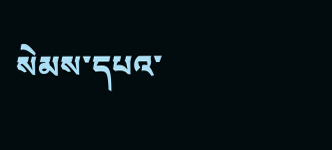སེམས་དཔའ་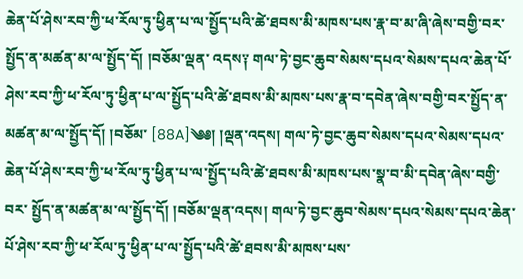ཆེན་པོ་ཤེས་རབ་ཀྱི་ཕ་རོལ་ཏུ་ཕྱིན་པ་ལ་སྤྱོད་པའི་ཚེ་ཐབས་མི་མཁས་པས་རྣ་བ་མ་ཞི་ཞེས་བགྱི་བར་སྤྱོད་ན་མཚན་མ་ལ་སྤྱོད་དོ། །བཅོམ་ལྡན་ འདས༑ གལ་ཏེ་བྱང་ཆུབ་སེམས་དཔའ་སེམས་དཔའ་ཆེན་པོ་ཤེས་རབ་ཀྱི་ཕ་རོལ་ཏུ་ཕྱིན་པ་ལ་སྤྱོད་པའི་ཚེ་ཐབས་མི་མཁས་པས་རྣ་བ་དབེན་ཞེས་བགྱི་བར་སྤྱོད་ན་མཚན་མ་ལ་སྤྱོད་དོ། །བཅོམ་ [88A]༄༅། །ལྡན་འདས། གལ་ཏེ་བྱང་ཆུབ་སེམས་དཔའ་སེམས་དཔའ་ཆེན་པོ་ཤེས་རབ་ཀྱི་ཕ་རོལ་ཏུ་ཕྱིན་པ་ལ་སྤྱོད་པའི་ཚེ་ཐབས་མི་མཁས་པས་སྣ་བ་མི་དབེན་ཞེས་བགྱི་བར་ སྤྱོད་ན་མཚན་མ་ལ་སྤྱོད་དོ། །བཅོམ་ལྡན་འདས། གལ་ཏེ་བྱང་ཆུབ་སེམས་དཔའ་སེམས་དཔའ་ཆེན་པོ་ཤེས་རབ་ཀྱི་ཕ་རོལ་ཏུ་ཕྱིན་པ་ལ་སྤྱོད་པའི་ཚེ་ཐབས་མི་མཁས་པས་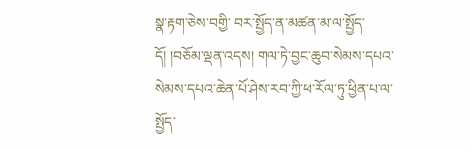སྣ་རྟག་ཅེས་བགྱི་ བར་སྤྱོད་ན་མཚན་མ་ལ་སྤྱོད་དོ། །བཅོམ་ལྡན་འདས། གལ་ཏེ་བྱང་ཆུབ་སེམས་དཔའ་སེམས་དཔའ་ཆེན་པོ་ཤེས་རབ་ཀྱི་ཕ་རོལ་ཏུ་ཕྱིན་པ་ལ་སྤྱོད་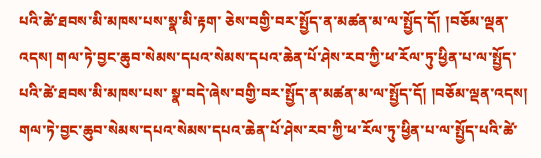པའི་ཚེ་ཐབས་མི་མཁས་པས་སྣ་མི་རྟག་ ཅེས་བགྱི་བར་སྤྱོད་ན་མཚན་མ་ལ་སྤྱོད་དོ། །བཅོམ་ལྡན་འདས། གལ་ཏེ་བྱང་ཆུབ་སེམས་དཔའ་སེམས་དཔའ་ཆེན་པོ་ཤེས་རབ་ཀྱི་ཕ་རོལ་ཏུ་ཕྱིན་པ་ལ་སྤྱོད་པའི་ཚེ་ཐབས་མི་མཁས་པས་ སྣ་བདེ་ཞེས་བགྱི་བར་སྤྱོད་ན་མཚན་མ་ལ་སྤྱོད་དོ། །བཅོམ་ལྡན་འདས། གལ་ཏེ་བྱང་ཆུབ་སེམས་དཔའ་སེམས་དཔའ་ཆེན་པོ་ཤེས་རབ་ཀྱི་ཕ་རོལ་ཏུ་ཕྱིན་པ་ལ་སྤྱོད་པའི་ཚེ་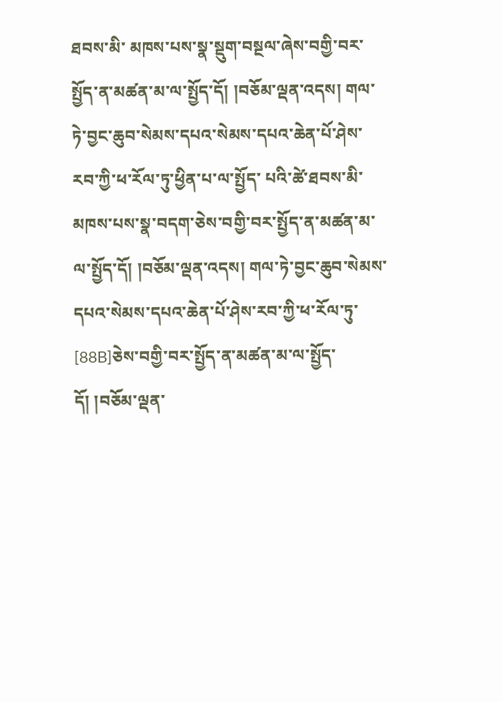ཐབས་མི་ མཁས་པས་སྣ་སྡུག་བསྔལ་ཞེས་བགྱི་བར་སྤྱོད་ན་མཚན་མ་ལ་སྤྱོད་དོ། །བཅོམ་ལྡན་འདས། གལ་ཏེ་བྱང་ཆུབ་སེམས་དཔའ་སེམས་དཔའ་ཆེན་པོ་ཤེས་རབ་ཀྱི་ཕ་རོལ་ཏུ་ཕྱིན་པ་ལ་སྤྱོད་ པའི་ཚེ་ཐབས་མི་མཁས་པས་སྣ་བདག་ཅེས་བགྱི་བར་སྤྱོད་ན་མཚན་མ་ལ་སྤྱོད་དོ། །བཅོམ་ལྡན་འདས། གལ་ཏེ་བྱང་ཆུབ་སེམས་དཔའ་སེམས་དཔའ་ཆེན་པོ་ཤེས་རབ་ཀྱི་ཕ་རོལ་ཏུ་ [88B]ཅེས་བགྱི་བར་སྤྱོད་ན་མཚན་མ་ལ་སྤྱོད་དོ། །བཅོམ་ལྡན་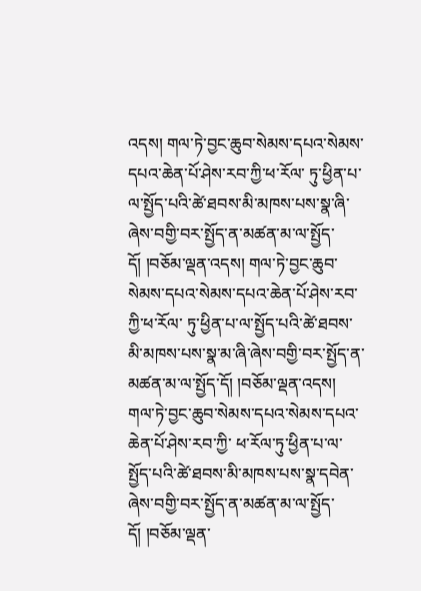འདས། གལ་ཏེ་བྱང་ཆུབ་སེམས་དཔའ་སེམས་དཔའ་ཆེན་པོ་ཤེས་རབ་ཀྱི་ཕ་རོལ་ ཏུ་ཕྱིན་པ་ལ་སྤྱོད་པའི་ཚེ་ཐབས་མི་མཁས་པས་སྣ་ཞི་ཞེས་བགྱི་བར་སྤྱོད་ན་མཚན་མ་ལ་སྤྱོད་དོ། །བཅོམ་ལྡན་འདས། གལ་ཏེ་བྱང་ཆུབ་སེམས་དཔའ་སེམས་དཔའ་ཆེན་པོ་ཤེས་རབ་ཀྱི་ཕ་རོལ་ ཏུ་ཕྱིན་པ་ལ་སྤྱོད་པའི་ཚེ་ཐབས་མི་མཁས་པས་སྣ་མ་ཞི་ཞེས་བགྱི་བར་སྤྱོད་ན་མཚན་མ་ལ་སྤྱོད་དོ། །བཅོམ་ལྡན་འདས། གལ་ཏེ་བྱང་ཆུབ་སེམས་དཔའ་སེམས་དཔའ་ཆེན་པོ་ཤེས་རབ་ཀྱི་ ཕ་རོལ་ཏུ་ཕྱིན་པ་ལ་སྤྱོད་པའི་ཚེ་ཐབས་མི་མཁས་པས་སྣ་དབེན་ཞེས་བགྱི་བར་སྤྱོད་ན་མཚན་མ་ལ་སྤྱོད་དོ། །བཅོམ་ལྡན་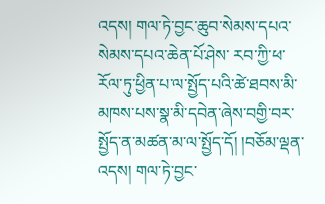འདས། གལ་ཏེ་བྱང་ཆུབ་སེམས་དཔའ་སེམས་དཔའ་ཆེན་པོ་ཤེས་ རབ་ཀྱི་ཕ་རོལ་ཏུ་ཕྱིན་པ་ལ་སྤྱོད་པའི་ཚེ་ཐབས་མི་མཁས་པས་སྣ་མི་དབེན་ཞེས་བགྱི་བར་སྤྱོད་ན་མཚན་མ་ལ་སྤྱོད་དོ། །བཅོམ་ལྡན་འདས། གལ་ཏེ་བྱང་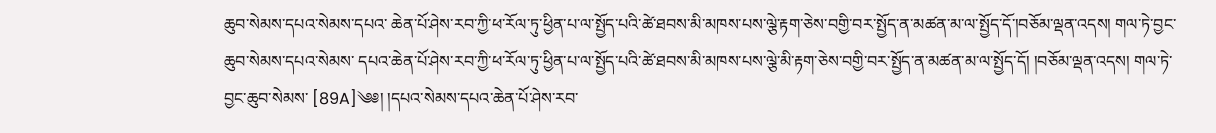ཆུབ་སེམས་དཔའ་སེམས་དཔའ་ ཆེན་པོ་ཤེས་རབ་ཀྱི་ཕ་རོལ་ཏུ་ཕྱིན་པ་ལ་སྤྱོད་པའི་ཚེ་ཐབས་མི་མཁས་པས་ལྕེ་རྟག་ཅེས་བགྱི་བར་སྤྱོད་ན་མཚན་མ་ལ་སྤྱོད་དོ་།བཅོམ་ལྡན་འདས། གལ་ཏེ་བྱང་ཆུབ་སེམས་དཔའ་སེམས་ དཔའ་ཆེན་པོ་ཤེས་རབ་ཀྱི་ཕ་རོལ་ཏུ་ཕྱིན་པ་ལ་སྤྱོད་པའི་ཚེ་ཐབས་མི་མཁས་པས་ལྕེ་མི་རྟག་ཅེས་བགྱི་བར་སྤྱོད་ན་མཚན་མ་ལ་སྤྱོད་དོ། །བཅོམ་ལྡན་འདས། གལ་ཏེ་བྱང་ཆུབ་སེམས་ [89A]༄༅། །དཔའ་སེམས་དཔའ་ཆེན་པོ་ཤེས་རབ་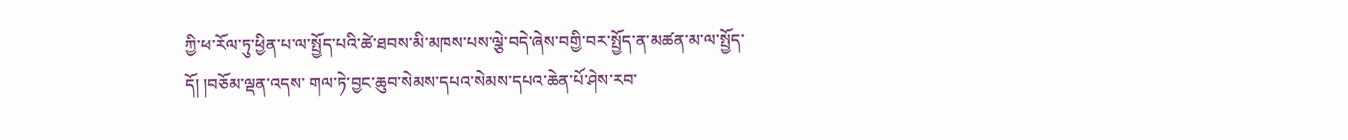ཀྱི་ཕ་རོལ་ཏུ་ཕྱིན་པ་ལ་སྤྱོད་པའི་ཚེ་ཐབས་མི་མཁས་པས་ལྕེ་བདེ་ཞེས་བགྱི་བར་སྤྱོད་ན་མཚན་མ་ལ་སྤྱོད་དོ། །བཅོམ་ལྡན་འདས་ གལ་ཏེ་བྱང་ཆུབ་སེམས་དཔའ་སེམས་དཔའ་ཆེན་པོ་ཤེས་རབ་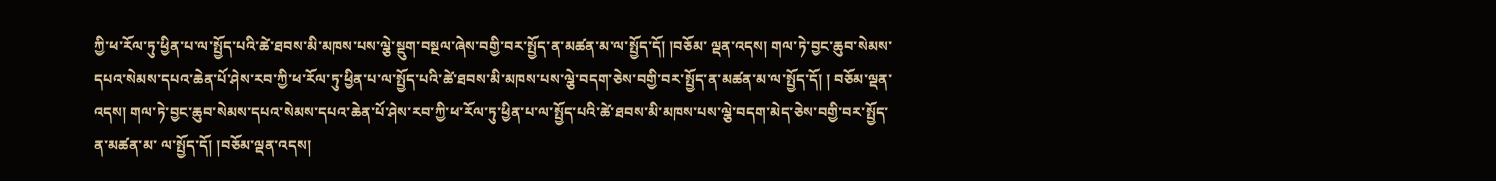ཀྱི་ཕ་རོལ་ཏུ་ཕྱིན་པ་ལ་སྤྱོད་པའི་ཚེ་ཐབས་མི་མཁས་པས་ལྕེ་སྡུག་བསྔལ་ཞེས་བགྱི་བར་སྤྱོད་ན་མཚན་མ་ལ་སྤྱོད་དོ། །བཅོམ་ ལྡན་འདས། གལ་ཏེ་བྱང་ཆུབ་སེམས་དཔའ་སེམས་དཔའ་ཆེན་པོ་ཤེས་རབ་ཀྱི་ཕ་རོལ་ཏུ་ཕྱིན་པ་ལ་སྤྱོད་པའི་ཚེ་ཐབས་མི་མཁས་པས་ལྕེ་བདག་ཅེས་བགྱི་བར་སྤྱོད་ན་མཚན་མ་ལ་སྤྱོད་དོ། ། བཅོམ་ལྡན་འདས། གལ་ཏེ་བྱང་ཆུབ་སེམས་དཔའ་སེམས་དཔའ་ཆེན་པོ་ཤེས་རབ་ཀྱི་ཕ་རོལ་ཏུ་ཕྱིན་པ་ལ་སྤྱོད་པའི་ཚེ་ཐབས་མི་མཁས་པས་ལྕེ་བདག་མེད་ཅེས་བགྱི་བར་སྤྱོད་ན་མཚན་མ་ ལ་སྤྱོད་དོ། །བཅོམ་ལྡན་འདས།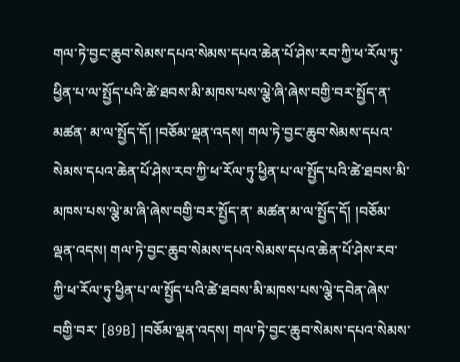གལ་ཏེ་བྱང་ཆུབ་སེམས་དཔའ་སེམས་དཔའ་ཆེན་པོ་ཤེས་རབ་ཀྱི་ཕ་རོལ་ཏུ་ཕྱིན་པ་ལ་སྤྱོད་པའི་ཚེ་ཐབས་མི་མཁས་པས་ལྕེ་ཞི་ཞེས་བགྱི་བར་སྤྱོད་ན་མཚན་ མ་ལ་སྤྱོད་དོ། །བཅོམ་ལྡན་འདས། གལ་ཏེ་བྱང་ཆུབ་སེམས་དཔའ་སེམས་དཔའ་ཆེན་པོ་ཤེས་རབ་ཀྱི་ཕ་རོལ་ཏུ་ཕྱིན་པ་ལ་སྤྱོད་པའི་ཚེ་ཐབས་མི་མཁས་པས་ལྕེ་མ་ཞི་ཞེས་བགྱི་བར་སྤྱོད་ན་ མཚན་མ་ལ་སྤྱོད་དོ། །བཅོམ་ལྡན་འདས། གལ་ཏེ་བྱང་ཆུབ་སེམས་དཔའ་སེམས་དཔའ་ཆེན་པོ་ཤེས་རབ་ཀྱི་ཕ་རོལ་ཏུ་ཕྱིན་པ་ལ་སྤྱོད་པའི་ཚེ་ཐབས་མི་མཁས་པས་ལྕེ་དབེན་ཞེས་བགྱི་བར་ [89B] །བཅོམ་ལྡན་འདས། གལ་ཏེ་བྱང་ཆུབ་སེམས་དཔའ་སེམས་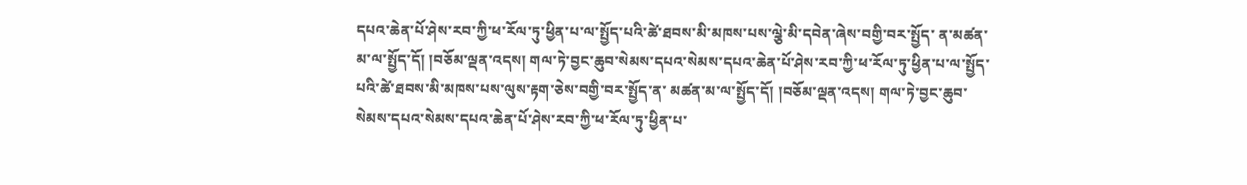དཔའ་ཆེན་པོ་ཤེས་རབ་ཀྱི་ཕ་རོལ་ཏུ་ཕྱིན་པ་ལ་སྤྱོད་པའི་ཚེ་ཐབས་མི་མཁས་པས་ལྕེ་མི་དབེན་ཞེས་བགྱི་བར་སྤྱོད་ ན་མཚན་མ་ལ་སྤྱོད་དོ། །བཅོམ་ལྡན་འདས། གལ་ཏེ་བྱང་ཆུབ་སེམས་དཔའ་སེམས་དཔའ་ཆེན་པོ་ཤེས་རབ་ཀྱི་ཕ་རོལ་ཏུ་ཕྱིན་པ་ལ་སྤྱོད་པའི་ཚེ་ཐབས་མི་མཁས་པས་ལུས་རྟག་ཅེས་བགྱི་བར་སྤྱོད་ན་ མཚན་མ་ལ་སྤྱོད་དོ། །བཅོམ་ལྡན་འདས། གལ་ཏེ་བྱང་ཆུབ་སེམས་དཔའ་སེམས་དཔའ་ཆེན་པོ་ཤེས་རབ་ཀྱི་ཕ་རོལ་ཏུ་ཕྱིན་པ་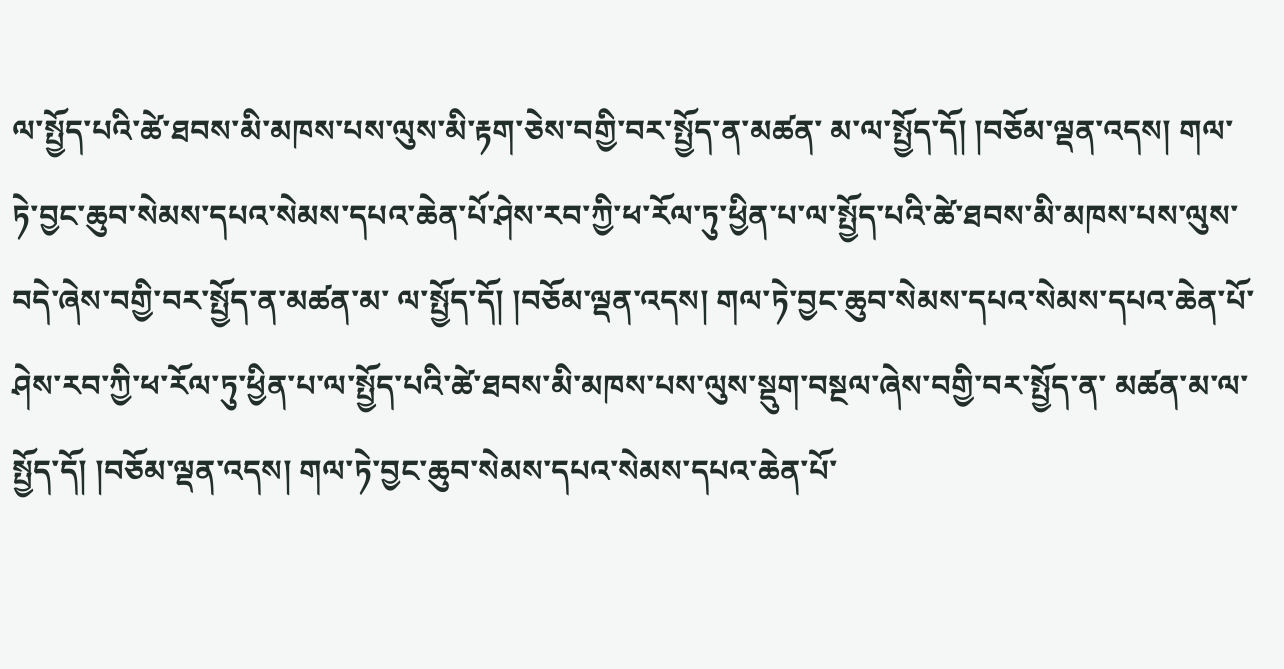ལ་སྤྱོད་པའི་ཚེ་ཐབས་མི་མཁས་པས་ལུས་མི་རྟག་ཅེས་བགྱི་བར་སྤྱོད་ན་མཚན་ མ་ལ་སྤྱོད་དོ། །བཅོམ་ལྡན་འདས། གལ་ཏེ་བྱང་ཆུབ་སེམས་དཔའ་སེམས་དཔའ་ཆེན་པོ་ཤེས་རབ་ཀྱི་ཕ་རོལ་ཏུ་ཕྱིན་པ་ལ་སྤྱོད་པའི་ཚེ་ཐབས་མི་མཁས་པས་ལུས་བདེ་ཞེས་བགྱི་བར་སྤྱོད་ན་མཚན་མ་ ལ་སྤྱོད་དོ། །བཅོམ་ལྡན་འདས། གལ་ཏེ་བྱང་ཆུབ་སེམས་དཔའ་སེམས་དཔའ་ཆེན་པོ་ཤེས་རབ་ཀྱི་ཕ་རོལ་ཏུ་ཕྱིན་པ་ལ་སྤྱོད་པའི་ཚེ་ཐབས་མི་མཁས་པས་ལུས་སྡུག་བསྔལ་ཞེས་བགྱི་བར་སྤྱོད་ན་ མཚན་མ་ལ་སྤྱོད་དོ། །བཅོམ་ལྡན་འདས། གལ་ཏེ་བྱང་ཆུབ་སེམས་དཔའ་སེམས་དཔའ་ཆེན་པོ་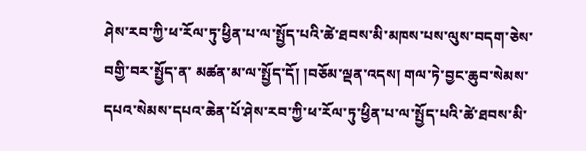ཤེས་རབ་ཀྱི་ཕ་རོལ་ཏུ་ཕྱིན་པ་ལ་སྤྱོད་པའི་ཚེ་ཐབས་མི་མཁས་པས་ལུས་བདག་ཅེས་བགྱི་བར་སྤྱོད་ན་ མཚན་མ་ལ་སྤྱོད་དོ། །བཅོམ་ལྡན་འདས། གལ་ཏེ་བྱང་ཆུབ་སེམས་དཔའ་སེམས་དཔའ་ཆེན་པོ་ཤེས་རབ་ཀྱི་ཕ་རོལ་ཏུ་ཕྱིན་པ་ལ་སྤྱོད་པའི་ཚེ་ཐབས་མི་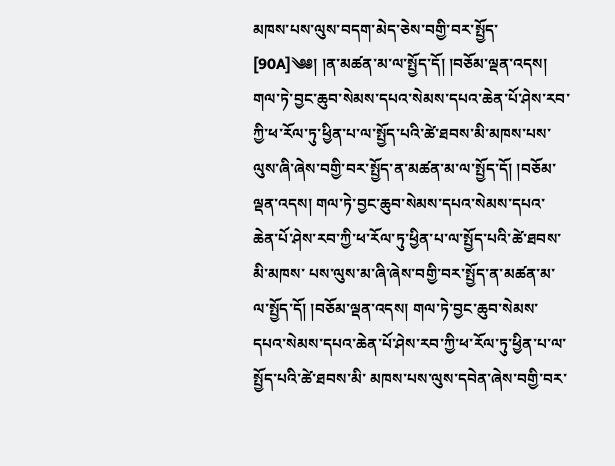མཁས་པས་ལུས་བདག་མེད་ཅེས་བགྱི་བར་སྤྱོད་ [90A]༄༅། །ན་མཚན་མ་ལ་སྤྱོད་དོ། །བཅོམ་ལྡན་འདས། གལ་ཏེ་བྱང་ཆུབ་སེམས་དཔའ་སེམས་དཔའ་ཆེན་པོ་ཤེས་རབ་ཀྱི་ཕ་རོལ་ཏུ་ཕྱིན་པ་ལ་སྤྱོད་པའི་ཚེ་ཐབས་མི་མཁས་པས་ ལུས་ཞི་ཞེས་བགྱི་བར་སྤྱོད་ན་མཚན་མ་ལ་སྤྱོད་དོ། །བཅོམ་ལྡན་འདས། གལ་ཏེ་བྱང་ཆུབ་སེམས་དཔའ་སེམས་དཔའ་ཆེན་པོ་ཤེས་རབ་ཀྱི་ཕ་རོལ་ཏུ་ཕྱིན་པ་ལ་སྤྱོད་པའི་ཚེ་ཐབས་མི་མཁས་ པས་ལུས་མ་ཞི་ཞེས་བགྱི་བར་སྤྱོད་ན་མཚན་མ་ལ་སྤྱོད་དོ། །བཅོམ་ལྡན་འདས། གལ་ཏེ་བྱང་ཆུབ་སེམས་དཔའ་སེམས་དཔའ་ཆེན་པོ་ཤེས་རབ་ཀྱི་ཕ་རོལ་ཏུ་ཕྱིན་པ་ལ་སྤྱོད་པའི་ཚེ་ཐབས་མི་ མཁས་པས་ལུས་དབེན་ཞེས་བགྱི་བར་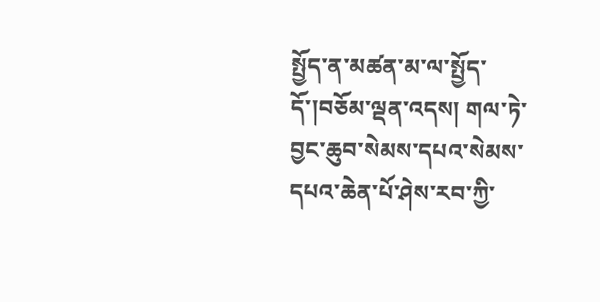སྤྱོད་ན་མཚན་མ་ལ་སྤྱོད་དོ་།བཅོམ་ལྡན་འདས། གལ་ཏེ་བྱང་ཆུབ་སེམས་དཔའ་སེམས་དཔའ་ཆེན་པོ་ཤེས་རབ་ཀྱི་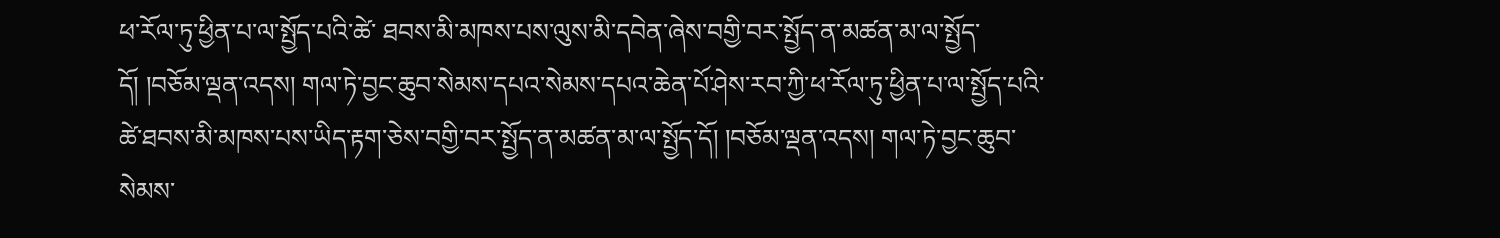ཕ་རོལ་ཏུ་ཕྱིན་པ་ལ་སྤྱོད་པའི་ཚེ་ ཐབས་མི་མཁས་པས་ལུས་མི་དབེན་ཞེས་བགྱི་བར་སྤྱོད་ན་མཚན་མ་ལ་སྤྱོད་དོ། །བཅོམ་ལྡན་འདས། གལ་ཏེ་བྱང་ཆུབ་སེམས་དཔའ་སེམས་དཔའ་ཆེན་པོ་ཤེས་རབ་ཀྱི་ཕ་རོལ་ཏུ་ཕྱིན་པ་ལ་སྤྱོད་པའི་ ཚེ་ཐབས་མི་མཁས་པས་ཡིད་རྟག་ཅེས་བགྱི་བར་སྤྱོད་ན་མཚན་མ་ལ་སྤྱོད་དོ། །བཅོམ་ལྡན་འདས། གལ་ཏེ་བྱང་ཆུབ་སེམས་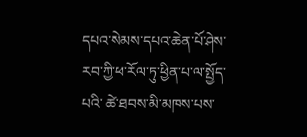དཔའ་སེམས་དཔའ་ཆེན་པོ་ཤེས་རབ་ཀྱི་ཕ་རོལ་ཏུ་ཕྱིན་པ་ལ་སྤྱོད་པའི་ ཚེ་ཐབས་མི་མཁས་པས་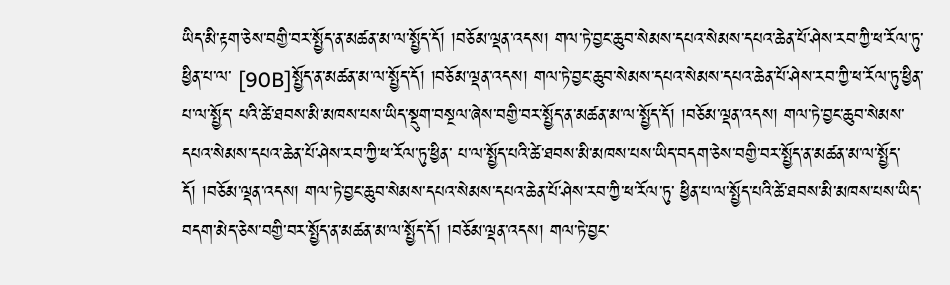ཡིད་མི་རྟག་ཅེས་བགྱི་བར་སྤྱོད་ན་མཚན་མ་ལ་སྤྱོད་དོ། །བཅོམ་ལྡན་འདས། གལ་ཏེ་བྱང་ཆུབ་སེམས་དཔའ་སེམས་དཔའ་ཆེན་པོ་ཤེས་རབ་ཀྱི་ཕ་རོལ་ཏུ་ཕྱིན་པ་ལ་ [90B]སྤྱོད་ན་མཚན་མ་ལ་སྤྱོད་དོ། །བཅོམ་ལྡན་འདས། གལ་ཏེ་བྱང་ཆུབ་སེམས་དཔའ་སེམས་དཔའ་ཆེན་པོ་ཤེས་རབ་ཀྱི་ཕ་རོལ་ཏུ་ཕྱིན་པ་ལ་སྤྱོད་ པའི་ཚེ་ཐབས་མི་མཁས་པས་ཡིད་སྡུག་བསྔལ་ཞེས་བགྱི་བར་སྤྱོད་ན་མཚན་མ་ལ་སྤྱོད་དོ། །བཅོམ་ལྡན་འདས། གལ་ཏེ་བྱང་ཆུབ་སེམས་དཔའ་སེམས་དཔའ་ཆེན་པོ་ཤེས་རབ་ཀྱི་ཕ་རོལ་ཏུ་ཕྱིན་ པ་ལ་སྤྱོད་པའི་ཚེ་ཐབས་མི་མཁས་པས་ཡིད་བདག་ཅེས་བགྱི་བར་སྤྱོད་ན་མཚན་མ་ལ་སྤྱོད་དོ། །བཅོམ་ལྡན་འདས། གལ་ཏེ་བྱང་ཆུབ་སེམས་དཔའ་སེམས་དཔའ་ཆེན་པོ་ཤེས་རབ་ཀྱི་ཕ་རོལ་ཏུ་ ཕྱིན་པ་ལ་སྤྱོད་པའི་ཚེ་ཐབས་མི་མཁས་པས་ཡིད་བདག་མེད་ཅེས་བགྱི་བར་སྤྱོད་ན་མཚན་མ་ལ་སྤྱོད་དོ། །བཅོམ་ལྡན་འདས། གལ་ཏེ་བྱང་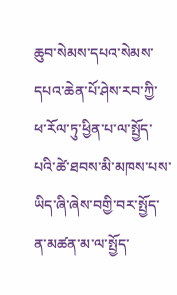ཆུབ་སེམས་དཔའ་སེམས་དཔའ་ཆེན་པོ་ཤེས་རབ་ཀྱི་ ཕ་རོལ་ཏུ་ཕྱིན་པ་ལ་སྤྱོད་པའི་ཚེ་ཐབས་མི་མཁས་པས་ཡིད་ཞི་ཞེས་བགྱི་བར་སྤྱོད་ན་མཚན་མ་ལ་སྤྱོད་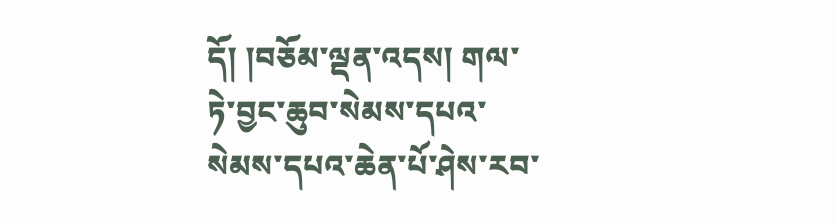དོ། །བཅོམ་ལྡན་འདས། གལ་ཏེ་བྱང་ཆུབ་སེམས་དཔའ་སེམས་དཔའ་ཆེན་པོ་ཤེས་རབ་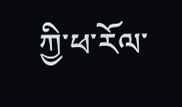ཀྱི་ཕ་རོལ་